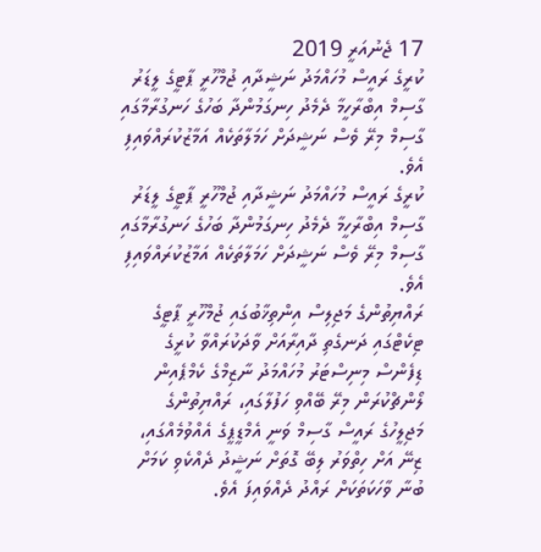17 ޖެނުއަރީ 2019
ކުރީގެ ރައީސް މުހައްމަދު ނަޝީދާއި ޖުމްހޫރީ ޕާޓީގެ ލީޑަރު ގާސިމް އިބްރާހީމާ ދެމެދު ހިނގަމުންދާ ބަހުގެ ހަނގުރާމާގައި ގާސިމް މިރޭ ވެސް ނަޝީދަށް ހަމަލާތަކެއް އަމާޒުކުރައްވައިފި އެވެ.
ކުރީގެ ރައީސް މުހައްމަދު ނަޝީދާއި ޖުމްހޫރީ ޕާޓީގެ ލީޑަރު ގާސިމް އިބްރާހީމާ ދެމެދު ހިނގަމުންދާ ބަހުގެ ހަނގުރާމާގައި ގާސިމް މިރޭ ވެސް ނަޝީދަށް ހަމަލާތަކެއް އަމާޒުކުރައްވައިފި އެވެ.
ރައްޔިތުންގެ މަޖިލިސް އިންތިޚާބުގައި ޖުމްހޫރީ ޕާޓީގެ ޓިކެޓްގައި ދަނގެތި ދާއިރާއަށް ވާދަކުރައްވާ ކުރީގެ ޑިފެންސް މިނިސްޓަރު މުހައްމަދު ނާޒިމްގެ ކެމްޕެއިން ލޯންޗްކުރަން މިރޭ ބޭއްވި ހަފުލާގައި، ރައްޔިތުންގެ މަޖިލީހުގެ ރައީސް ގާސިމް ވަނީ އެމްޑީޕީގެ އެއްވުމެއްގައި، ޒިނޭ އަށް ހިތްވަރު ލިބޭ ގޮތަށް ނަޝީދު ދެއްކެވި ކަމަށް ބުނާ ވާހަކަތަކަށް ރައްދު ދެއްވައިފަ އެވެ.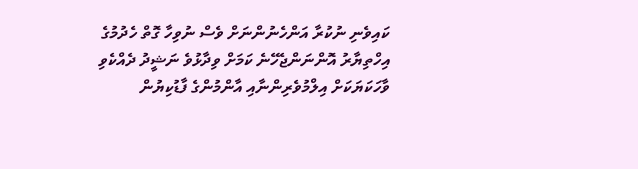ކައިވެނި ނުކުރާ އަންހެނުންނަށް ވެސް ނުވިހާ ގޮތް ހެދުމުގެ އިހްތިޔާރު އޮންނަންޖެހޭނެ ކަމަށް ވިދާޅުވެ ނަޝީދު ދެއްކެވި ވާހަކަޔަކަށް އިލްމުވެރިންނާއި އާންމުންގެ ފާޑުކިޔުން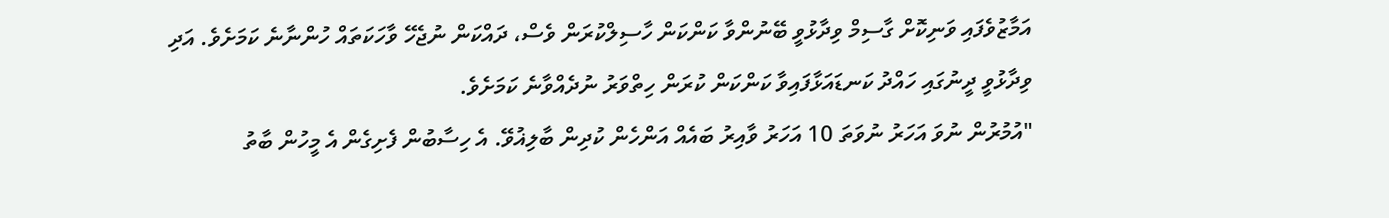އަމާޒުވެފައި ވަނިކޮށް ގާސިމް ވިދާޅުވީ ބޭނުންވާ ކަންކަން ހާސިލްކުރަން ވެސް، ދައްކަން ނުޖެހޭ ވާހަކަތައް ހުންނާނެ ކަމަށެވެ. އަދި ވިދާޅުވީ ދީނުގައި ހައްދު ކަނޑައަޅާފައިވާ ކަންކަން ކުރަން ހިތްވަރު ނުދެއްވާނެ ކަމަށެވެ.
"އުމުރުން ނުވަ އަހަރު ނުވަތަ 10 އަހަރު ވާއިރު ބައެއް އަންހެން ކުދިން ބާލިޣުވޭ. އެ ހިސާބުން ފެށިގެން އެ މީހުން ބާތު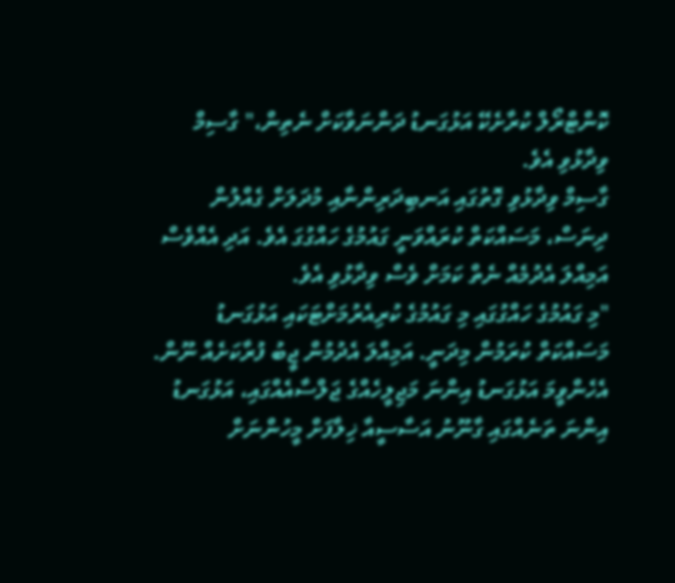ކޮންޓްރޯލް ކުރާށެކޭ އަޅުގަނޑު ދަންނަވާކަށް ނެތިން،" ގާސިމް ވިދާޅުވި އެވެ.
ގާސިމް ވިދާޅުވި ގޮތުގައި އަނބިދަރިންނާއި މުދަލަށް ގެއްލުން ދިނަސް، މަސައްކަތް ކުރައްވަނީ ގައުމުގެ ހައްގުގަ އެވެ. އަދި އެއްވެސް އަމިއްލަ އެދުމެއް ނެތް ކަމަށް ވެސް ވިދާޅުވި އެވެ.
"މި ގައުމުގެ ހައްގުގައި މި ގައުމުގެ ކުރިއެރުމަށްޓަކައި އަޅުގަނޑު މަސައްކަތް ކުރަމުން މިދަނީ. އަމިއްލަ އެދުމުން ޖީބު ފުރާކަށެއް ނޫން. އެހެންވީމަ އަޅުގަނޑު އިންނަ މަޖިލީހެއްގެ ޖަލްސާއެއްގައި، އަޅުގަނޑު އިންނަ ތަނެއްގައި ގާނޫނު އަސާސީއާ ޚިލާފަށް މީހުންނަށް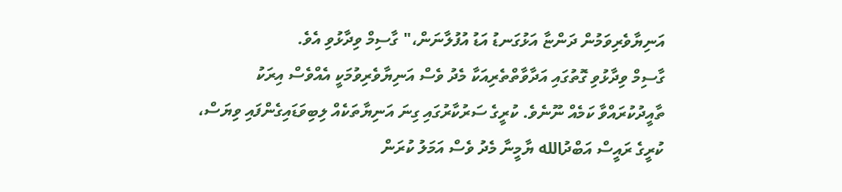އަނިޔާވެރިވަމުން ދަންޏާ އަޅުގަނޑު އަޑު އުފުލާނަން،" ގާސިމް ވިދާޅުވި އެވެ.
ގާސިމް ވިދާޅުވި ގޮތުގައި އަދާވާތްތެރިއަކާ މެދު ވެސް އަނިޔާވެރިވުމަކީ އެއްވެސް އިރަކު ތާއީދުކުރައްވާ ކަމެއް ނޫނެވެ. ކުރީގެ ސަރުކާރުގައި ގިނަ އަނިޔާތަކެއް ލިބިވަޑައިގެންފައި ވިޔަސް، ކުރީގެ ރައީސް އަބްދުالله ޔާމީނާ މެދު ވެސް އަމަލު ކުރަން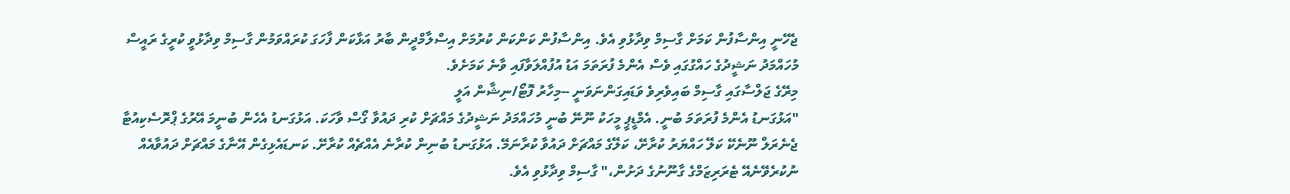ޖެހޭނީ އިންސާފުން ކަމަށް ގާސިމް ވިދާޅުވި އެވެ. އިންސާފުން ކަންކަން ކުރުމަށް އިސްލާމްދީން ބާރު އަޅާކަން ފާހަގަ ކުރައްވަމުން ގާސިމް ވިދާޅުވީ ކުރީގެ ރައީސް މުހައްމަދު ނަޝީދުގެ ހައްގުގައި ވެސް އެންމެ ފުރަތަމަ އަޑު އުފުއްލަވާފައި ވާނެ ކަމަށެވެ.
މިރޭގެ ޖަލްސާގައި ގާސިމް ބައިވެރިވެ ވަޑައިގަންނަވަނީ --މިހާރު ފޮޓޯ/ނިޝާން އަލީ
"އަޅުގަނޑު އެންމެ ފުރަތަމަ ބުނީ. އެމްޑީޕީ މީހަކު ނޫނޭ ބުނީ މުހައްމަދު ނަޝީދުގެ މައްޗަށް ކުރި ދައުވާ ގޯސް ވާހަކަ. އަޅުގަނޑު އެހެން ބުނީމަ އޭރުގެ ޕްރޮސެކިއުޓާ ޖެނެރަލް ނޫނެކޭ ކަލޭ ހައްޔަރު ކުރާށޭ، ކަލޭގެ މައްޗަށް ދައުވާ ކުރާނަމޭ. އަޅުގަނޑު ބުނިން ކުރާނެ އެއްޗެއް ކުރާށޭ. ކަނޑައެޅިގެން އޭނާގެ މައްޗަށް ދައުވާއެއް ނުކުރެވޭނެއޭ ޓެރަރިޒަމްގެ ގާނޫނުގެ ދަށުން،" ގާސިމް ވިދާޅުވި އެވެ.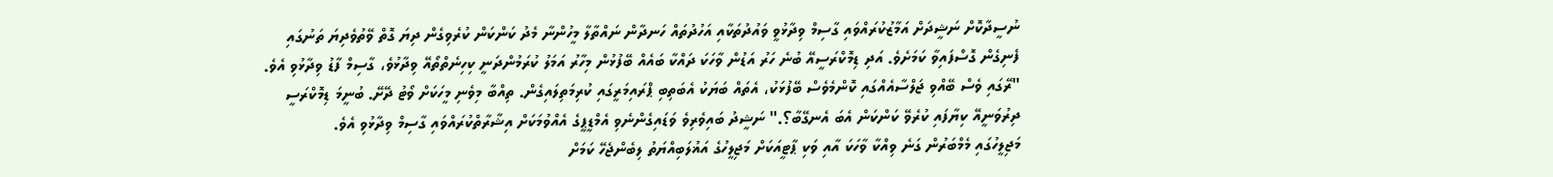ނުސީދާކޮށް ނަޝީދަށް އަމާޒުކުރައްވައި ގާސިމް ވިދާޅުވީ ވައުދުތަކާއި އަހުދުތައް ހަނދާން ނައްތާލާ މީހުންނާ މެދު ކަންކަން ކުރެވިގެން ދިޔަ ގޮތް ވޭތުވެދިޔަ ތަނުގައި ފެނިގެން ގޮސްފައިވާ ކަމަށެވެ. އަދި ޑިމޮކްރަސީއޭ ބުނެ ހަރު އަޑުން ވާހަކަ ދައްކާ ބައެއް ބޭފުޅުން މިހާރު އަމަލު ކުރަމުންދަނީ ކިހިނެތްތޯއޭ ވިދާޅުވެ، ގާސިމް ފާޑު ވިދާޅުވި އެވެ.
"ރޭގައި ވެސް ބޭއްވި ޖަލްސާއެއްގައި ކޮންމެވެސް ބޭފުޅަކު، އެތައް ބަޔަކު އެބަތިބި ޕްރައިމަރީގައި ކުރިމަތިލައިގެން. ތިއްބާ މިވެނި މީހަކަށް ވޯޓު ދޭށޭ. ބުނީމަ ޑިމޮކްރަސީ ދިރުވަނީއޭ ކިޔާފައި ކުރެވޭ ކަންކަން އެބަ އެނގޭބާ؟." ނަޝީދު ބައިވެރިވެ ވަޑައިގެންނެވި އެމްޑީޕީގެ އެއްވުމަކަށް އިޝާރާތްކުރައްވައި ގާސިމް ވިދާޅުވި އެވެ.
މަޖިލީހުގައި މެމްބަރުން ގަނެ ވިއްކާ ވާހަކަ އާއި ވަކި ޕާޓީއަކަށް މަޖިލީހުގެ އަޣުލަބިއްޔަތު ލިބެންޖެހޭ ކަމަށް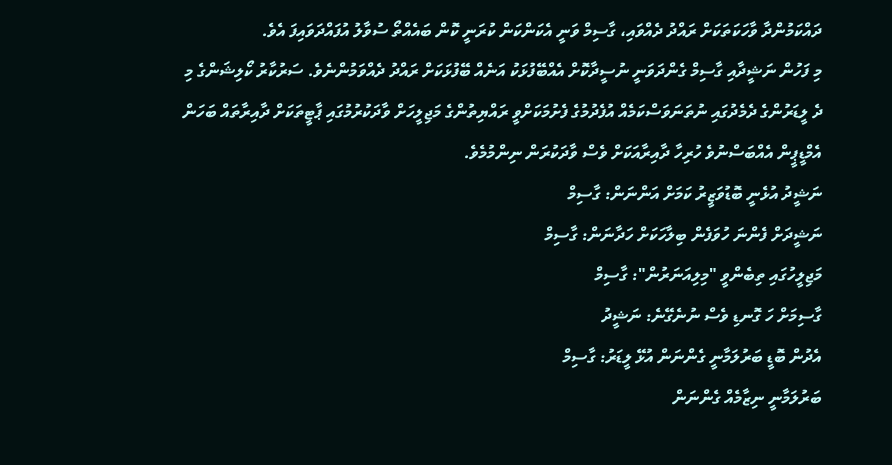ދައްކަމުންދާ ވާހަކަތަކަށް ރައްދު ދެއްވައި، ގާސިމް ވަނީ އެކަންކަން ކުރަނީ ކޮން ބައެއްތޯ ސުވާލު އުފައްދަވައިފަ އެވެ.
މި ފަހުން ނަޝީދާއި ގާސިމް ގެންދަވަނީ ނުސީދާކޮށް އެއްބޭފުޅަކު އަނެއް ބޭފުޅަކަށް ރައްދު ދެއްވަމުންނެވެ. ސަރުކާރު ކޯލިޝަންގެ މި ދެ ލީޑަރުންގެ ދެމެދުގައި ނުތަނަވަސްކަމެއް އުފެދުމުގެ ފެށުމަކަށްވީ ރައްޔިތުންގެ މަޖިލީހަށް ވާދަކުރުމުގައި ޕާޓީތަކަށް ދާއިރާތައް ބަހަން އެމްޑީޕީން އެއްބަސްނުވެ ހުރިހާ ދާއިރާއަކަށް ވެސް ވާދަކުރަން ނިންމުމެވެ.
ނަޝީދު އުޅެނީ ބޮޑުވަޒީރު ކަމަށް އަންނަން: ގާސިމް
ނަޝީދަށް ފެންނަ ހުވަފެން ބިލާހަކަށް ހަދާނަން: ގާސިމް
މަޖިލީހުގައި ތިބެންވީ "މިލިއަނަރުން": ގާސިމް
ގާސިމަށް ހަ ގޮނޑި ވެސް ނުނެގޭނެ: ނަޝީދު
އެދުން ބޮޑީ ބަރުލަމާނީ ގެންނަން އުޅޭ ލީޑަރު: ގާސިމް
ބަރުލަމާނީ ނިޒާމެއް ގެންނަން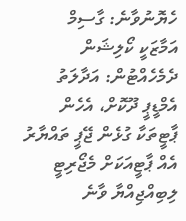ހެޔޮނުވާނެ: ގާސިމް
އަމާޒަކީ ކޯލިޝަން ދެމެހެއްޓުން: އަދާލަތު
އެމްޑީޕީ ދޫކޮށް، އެހެން ޕާޓީތަކާ ގުޅެން ޖޭޕީ ތައްޔާރު
އެއް ޕާޓީއަކަށް މެޖޯރިޓީ ލިބިއްޖިއްޔާ ވާނެ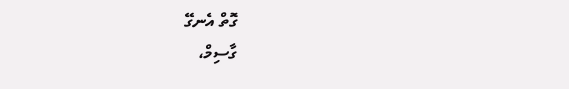ގޮތް އެނގޭ
ގާސިމް،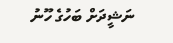ނަޝީދަށް ބަހުގެ ހޫނު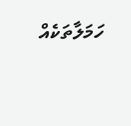ހަމަލާތަކެއް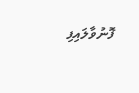ފޮނުވާލައިފި